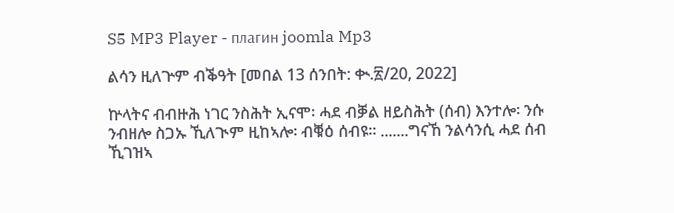S5 MP3 Player - плагин joomla Mp3

ልሳን ዚለጕም ብቕዓት [መበል 13 ሰንበት: ቊ.፳/20, 2022]

ኵላትና ብብዙሕ ነገር ንስሕት ኢናሞ፡ ሓደ ብቓል ዘይስሕት (ሰብ) እንተሎ፡ ንሱ ንብዘሎ ስጋኡ ኺለጒም ዚከኣሎ፡ ብቑዕ ሰብዩ። .......ግናኸ ንልሳንሲ ሓደ ሰብ ኺገዝኣ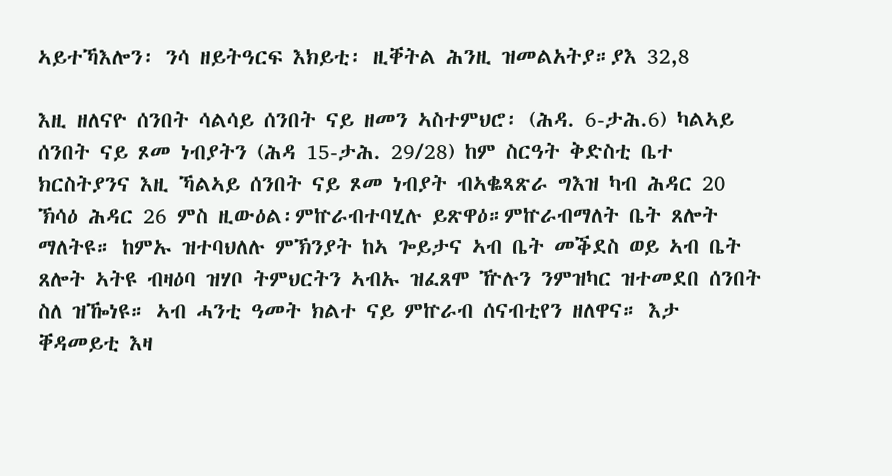ኣይተኻእሎን፡ ንሳ ዘይትዓርፍ እክይቲ፡ ዚቐትል ሕንዚ ዝመልአትያ።ያእ 32,8

እዚ ዘለናዮ ሰንበት ሳልሳይ ሰንበት ናይ ዘመን ኣስተምህሮ፡ (ሕዳ. 6-ታሕ.6) ካልኣይ ሰንበት ናይ ጾመ ነብያትን (ሕዳ 15-ታሕ. 29/28) ከም ስርዓት ቅድስቲ ቤተ ክርስትያንና እዚ ኻልኣይ ሰንበት ናይ ጾመ ነብያት ብኣቈጻጽራ ግእዝ ካብ ሕዳር 20 ኽሳዕ ሕዳር 26 ምስ ዚውዕል፡ምኵራብተባሂሉ ይጽዋዕ።ምኵራብማለት ቤት ጸሎት ማለትዩ። ከምኡ ዝተባህለሉ ምኽንያት ከኣ ጐይታና ኣብ ቤት መቕደስ ወይ ኣብ ቤት ጸሎት ኣትዩ ብዛዕባ ዝሃቦ ትምህርትን ኣብኡ ዝፈጸሞ ዅሉን ንምዝካር ዝተመደበ ሰንበት ስለ ዝዀነዩ። ኣብ ሓንቲ ዓመት ክልተ ናይ ምኵራብ ሰናብቲየን ዘለዋና። እታ ቐዳመይቲ እዛ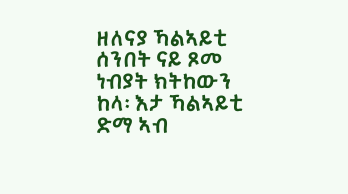ዘለናያ ኻልኣይቲ ሰንበት ናይ ጾመ ነብያት ክትከውን ከላ፡ እታ ኻልኣይቲ ድማ ኣብ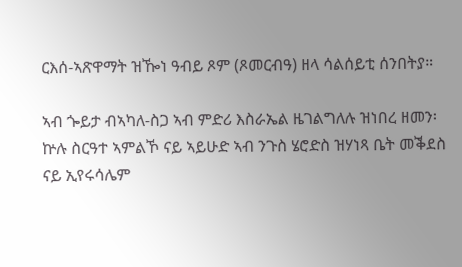ርእሰ-ኣጽዋማት ዝዀነ ዓብይ ጾም (ጾመርብዓ) ዘላ ሳልሰይቲ ሰንበትያ።

ኣብ ጐይታ ብኣካለ-ስጋ ኣብ ምድሪ እስራኤል ዜገልግለሉ ዝነበረ ዘመን፡ ኵሉ ስርዓተ ኣምልኾ ናይ ኣይሁድ ኣብ ንጉስ ሄሮድስ ዝሃነጻ ቤት መቕደስ ናይ ኢየሩሳሌም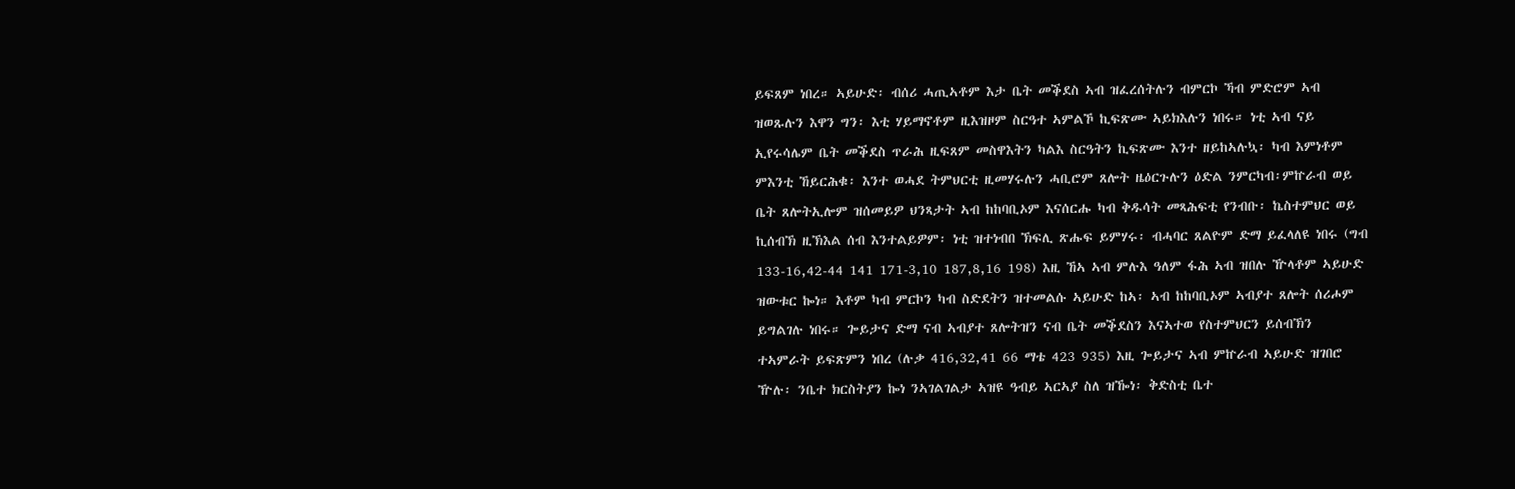ይፍጸም ነበረ። ኣይሁድ፡ ብሰሪ ሓጢኣቶም እታ ቤት መቕደስ ኣብ ዝፈረሰትሉን ብምርኮ ኻብ ምድሮም ኣብ ዝወጹሉን እዋን ግን፡ እቲ ሃይማኖቶም ዚእዝዞም ስርዓተ ኣምልኾ ኪፍጽሙ ኣይክእሉን ነበሩ። ነቲ ኣብ ናይ ኢየሩሳሌም ቤት መቕደስ ጥራሕ ዚፍጸም መስዋእትን ካልእ ስርዓትን ኪፍጽሙ እንተ ዘይከኣሉኳ፡ ካብ እምነቶም ምእንቲ ኸይርሕቁ፡ እንተ ወሓደ ትምህርቲ ዚመሃሩሉን ሓቢሮም ጸሎት ዜዕርጉሉን ዕድል ንምርካብ፡ምኵራብ ወይ ቤት ጸሎትኢሎም ዝሰመይዎ ህንጻታት ኣብ ከከባቢኦም እናሰርሑ ካብ ቅዱሳት መጻሕፍቲ የንብቡ፡ ኬስተምህር ወይ ኪሰብኽ ዚኽእል ሰብ እንተልይዎም፡ ነቲ ዝተነብበ ኽፍሊ ጽሑፍ ይምሃሩ፡ ብሓባር ጸልዮም ድማ ይፈላለዩ ነበሩ (ግብ 133-16,42-44 141 171-3,10 187,8,16 198) እዚ ኸኣ ኣብ ምሉእ ዓለም ፋሕ ኣብ ዝበሉ ዅላቶም ኣይሁድ ዝውቱር ኰነ። እቶም ካብ ምርኮን ካብ ስድደትን ዝተመልሱ ኣይሁድ ከኣ፡ ኣብ ከከባቢኦም ኣብያተ ጸሎት ሰሪሖም ይግልገሉ ነበሩ። ጐይታና ድማ ናብ ኣብያተ ጸሎትዝን ናብ ቤት መቕደስን እናኣተወ የስተምህርን ይሰብኽን ተኣምራት ይፍጽምን ነበረ (ሉቃ 416,32,41 66 ማቴ 423 935) እዚ ጐይታና ኣብ ምኵራብ ኣይሁድ ዝገበሮ ዅሉ፡ ንቤተ ክርስትያን ኰነ ንኣገልገልታ ኣዝዩ ዓብይ ኣርኣያ ስለ ዝዀነ፡ ቅድስቲ ቤተ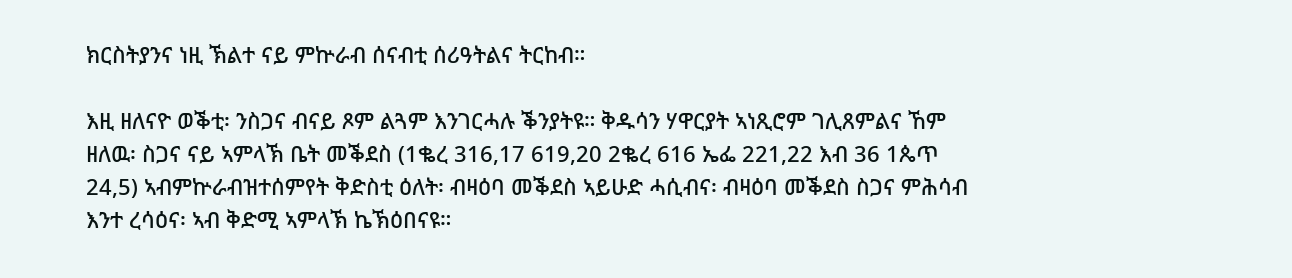ክርስትያንና ነዚ ኽልተ ናይ ምኵራብ ሰናብቲ ሰሪዓትልና ትርከብ።

እዚ ዘለናዮ ወቕቲ፡ ንስጋና ብናይ ጾም ልጓም እንገርሓሉ ቕንያትዩ። ቅዱሳን ሃዋርያት ኣነጺሮም ገሊጸምልና ኸም ዘለዉ፡ ስጋና ናይ ኣምላኽ ቤት መቕደስ (1ቈረ 316,17 619,20 2ቈረ 616 ኤፌ 221,22 እብ 36 1ጴጥ 24,5) ኣብምኵራብዝተሰምየት ቅድስቲ ዕለት፡ ብዛዕባ መቕደስ ኣይሁድ ሓሲብና፡ ብዛዕባ መቕደስ ስጋና ምሕሳብ እንተ ረሳዕና፡ ኣብ ቅድሚ ኣምላኽ ኬኽዕበናዩ።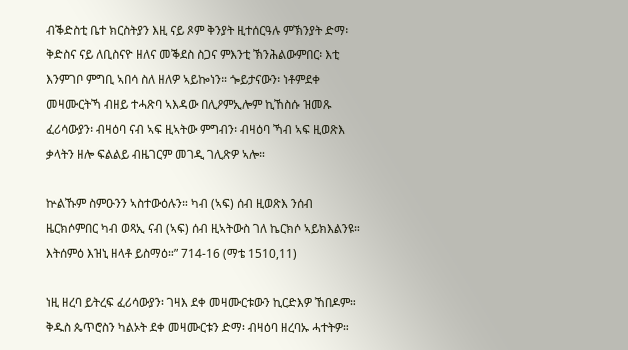ብቕድስቲ ቤተ ክርስትያን እዚ ናይ ጾም ቅንያት ዚተሰርዓሉ ምኽንያት ድማ፡ ቅድስና ናይ ለቢስናዮ ዘለና መቕደስ ስጋና ምእንቲ ኽንሕልውምበር፡ እቲ እንምገቦ ምግቢ ኣበሳ ስለ ዘለዎ ኣይኰነን። ጐይታናውን፡ ነቶምደቀ መዛሙርትኻ ብዘይ ተሓጽባ ኣእዳው በሊዖምኢሎም ኪኸስሱ ዝመጹ ፈሪሳውያን፡ ብዛዕባ ናብ ኣፍ ዚኣትው ምግብን፡ ብዛዕባ ኻብ ኣፍ ዚወጽእ ቃላትን ዘሎ ፍልልይ ብዜገርም መገዲ ገሊጽዎ ኣሎ።

ኵልኹም ስምዑንን ኣስተውዕሉን። ካብ (ኣፍ) ሰብ ዚወጽእ ንሰብ ዜርክሶምበር ካብ ወጻኢ ናብ (ኣፍ) ሰብ ዚኣትውስ ገለ ኬርክሶ ኣይክእልንዩ። እትሰምዕ እዝኒ ዘላቶ ይስማዕ።” 714-16 (ማቴ 1510,11)

ነዚ ዘረባ ይትረፍ ፈሪሳውያን፡ ገዛእ ደቀ መዛሙርቱውን ኪርድእዎ ኸበዶም። ቅዱስ ጴጥሮስን ካልኦት ደቀ መዛሙርቱን ድማ፡ ብዛዕባ ዘረባኡ ሓተትዎ።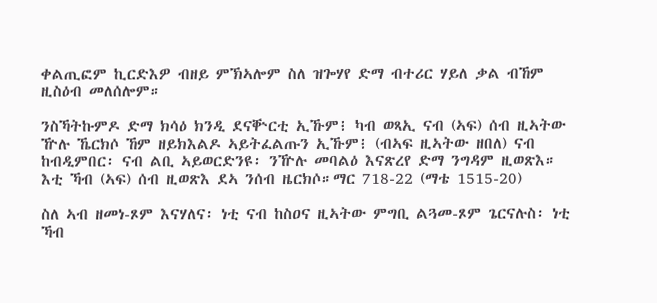ቀልጢፎም ኪርድእዎ ብዘይ ምኽኣሎም ስለ ዝጐሃየ ድማ ብተሪር ሃይለ ቃል ብኸም ዚስዕብ መለሰሎም።

ንስኻትኩምዶ ድማ ክሳዕ ክንዲ ደናቝርቲ ኢኹም፧ ካብ ወጻኢ ናብ (ኣፍ) ሰብ ዚኣትው ዅሉ ኼርክሶ ኸም ዘይክእልዶ ኣይትፈልጡን ኢኹም፧ (ብኣፍ ዚኣትው ዘበለ) ናብ ከብዲምበር፡ ናብ ልቢ ኣይወርድንዩ፡ ንዅሉ መባልዕ እናጽረየ ድማ ንግዳም ዚወጽእ። እቲ ኻብ (ኣፍ) ሰብ ዚወጽእ ደኣ ንሰብ ዜርክሶ።ማር 718-22 (ማቴ 1515-20)

ስለ ኣብ ዘመነ-ጾም እናሃለና፡ ነቲ ናብ ከስዐና ዚኣትው ምግቢ ልጓመ-ጾም ጌርናሉስ፡ ነቲ ኻብ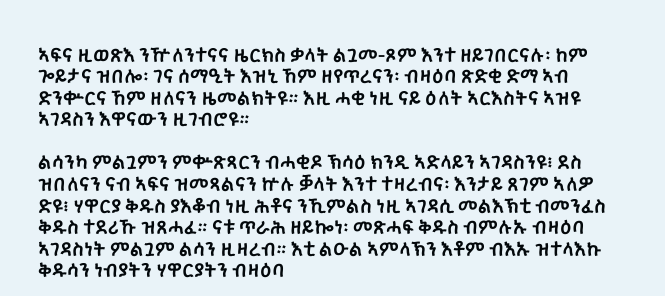ኣፍና ዚወጽእ ንዅለንተናና ዜርክስ ቃላት ልጓመ-ጾም እንተ ዘይገበርናሉ፡ ከም ጐይታና ዝበሎ፡ ገና ሰማዒት እዝኒ ኸም ዘየጥረናን፡ ብዛዕባ ጽድቂ ድማ ኣብ ድንቍርና ኸም ዘለናን ዜመልክትዩ። እዚ ሓቂ ነዚ ናይ ዕለት ኣርእስትና ኣዝዩ ኣገዳስን እዋናውን ዚገብሮዩ።

ልሳንካ ምልጓምን ምቍጽጻርን ብሓቂዶ ኽሳዕ ክንዲ ኣድላይን ኣገዳስንዩ፧ ደስ ዝበለናን ናብ ኣፍና ዝመጻልናን ኵሉ ቓላት እንተ ተዛረብና፡ እንታይ ጸገም ኣለዎ ድዩ፧ ሃዋርያ ቅዱስ ያእቆብ ነዚ ሕቶና ንኺምልስ ነዚ ኣገዳሲ መልእኽቲ ብመንፈስ ቅዱስ ተደሪኹ ዝጸሓፈ። ናቱ ጥራሕ ዘይኰነ፡ መጽሓፍ ቅዱስ ብምሉኡ ብዛዕባ ኣገዳስነት ምልጓም ልሳን ዚዛረብ። እቲ ልዑል ኣምላኽን እቶም ብእኡ ዝተላእኩ ቅዱሳን ነብያትን ሃዋርያትን ብዛዕባ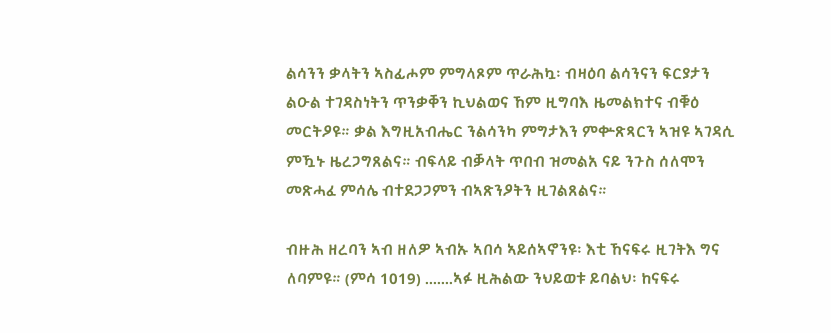ልሳንን ቃላትን ኣስፊሖም ምግላጾም ጥራሕኳ፡ ብዛዕባ ልሳንናን ፍርያታን ልዑል ተገዳስነትን ጥንቃቐን ኪህልወና ኸም ዚግባእ ዜመልክተና ብቑዕ መርትዖዩ። ቃል እግዚአብሔር ንልሳንካ ምግታእን ምቍጽጻርን ኣዝዩ ኣገዳሲ ምዃኑ ዜረጋግጸልና። ብፍላይ ብቓላት ጥበብ ዝመልአ ናይ ንጉስ ሰለሞን መጽሓፈ ምሳሌ ብተደጋጋምን ብኣጽንዖትን ዚገልጸልና።

ብዙሕ ዘረባን ኣብ ዘለዎ ኣብኡ ኣበሳ ኣይሰኣኖንዩ፡ እቲ ኸናፍሩ ዚገትእ ግና ለባምዩ። (ምሳ 1019) .......ኣፉ ዚሕልው ንህይወቱ ይባልህ፡ ከናፍሩ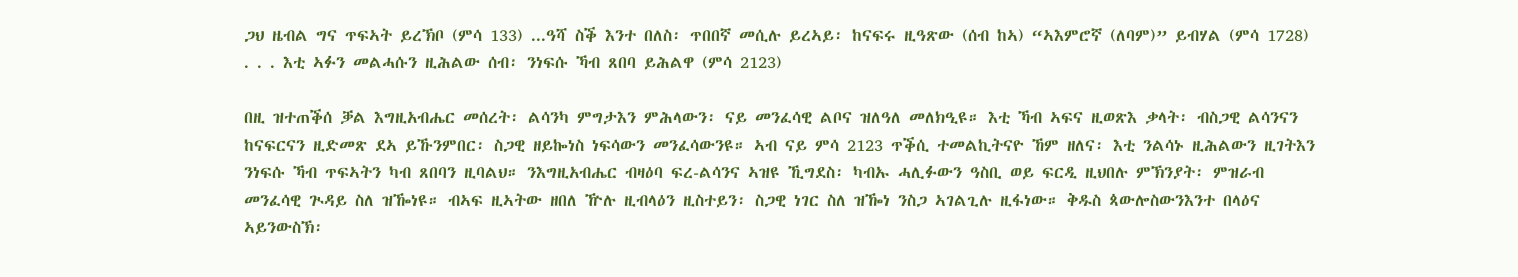ጋህ ዜብል ግና ጥፍኣት ይረኽቦ (ምሳ 133) ...ዓሻ ስቕ እንተ በለስ፡ ጥበበኛ መሲሉ ይረኣይ፡ ከናፍሩ ዚዓጽው (ሰብ ከኣ) “ኣእምሮኛ (ለባም)” ይብሃል (ምሳ 1728) . . . እቲ ኣፉን መልሓሱን ዚሕልው ሰብ፡ ንነፍሱ ኻብ ጸበባ ይሕልዋ (ምሳ 2123)

በዚ ዝተጠቕሰ ቓል እግዚአብሔር መሰረት፡ ልሳንካ ምግታእን ምሕላውን፡ ናይ መንፈሳዊ ልቦና ዝለዓለ መለክዒዩ። እቲ ኻብ ኣፍና ዚወጽእ ቃላት፡ ብስጋዊ ልሳንናን ከናፍርናን ዚድመጽ ደኣ ይኹንምበር፡ ስጋዊ ዘይኰነስ ነፍሳውን መንፈሳውንዩ። ኣብ ናይ ምሳ 2123 ጥቕሲ ተመልኪትናዮ ኸም ዘለና፡ እቲ ንልሳኑ ዚሕልውን ዚገትእን ንነፍሱ ኻብ ጥፍኣትን ካብ ጸበባን ዚባልህ። ንእግዚአብሔር ብዛዕባ ፍረ-ልሳንና ኣዝዩ ኺግደስ፡ ካብኡ ሓሊፉውን ዓስቢ ወይ ፍርዲ ዚህበሉ ምኽንያት፡ ምዝራብ መንፈሳዊ ጒዳይ ስለ ዝዀነዩ። ብኣፍ ዚኣትው ዘበለ ዅሉ ዚብላዕን ዚስተይን፡ ስጋዊ ነገር ስለ ዝዀነ ንስጋ ኣገልጊሉ ዚፋነው። ቅዱስ ጳውሎስውንእንተ በላዕና ኣይንውስኽ፡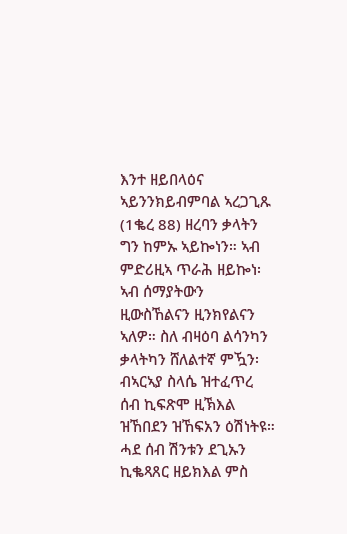እንተ ዘይበላዕና ኣይንንክይብምባል ኣረጋጊጹ (1ቈረ 88) ዘረባን ቃላትን ግን ከምኡ ኣይኰነን። ኣብ ምድሪዚኣ ጥራሕ ዘይኰነ፡ ኣብ ሰማያትውን ዚውስኸልናን ዚንክየልናን ኣለዎ። ስለ ብዛዕባ ልሳንካን ቃላትካን ሸለልተኛ ምዃን፡ ብኣርኣያ ስላሴ ዝተፈጥረ ሰብ ኪፍጽሞ ዚኽእል ዝኸበደን ዝኸፍአን ዕሽነትዩ። ሓደ ሰብ ሽንቱን ደጊኡን ኪቈጻጸር ዘይክእል ምስ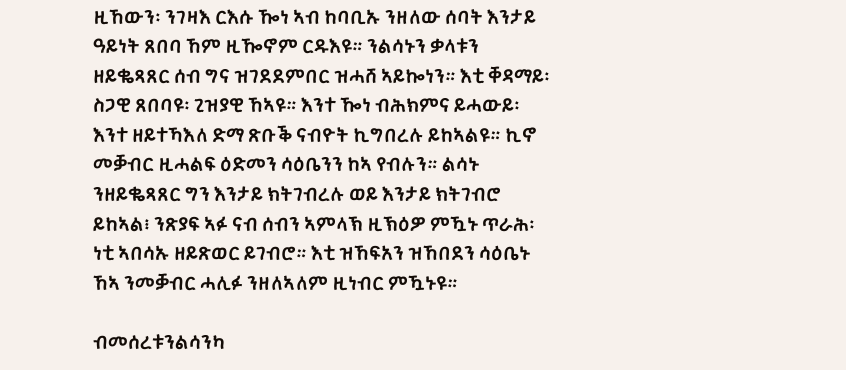ዚኸውን፡ ንገዛእ ርእሱ ዀነ ኣብ ከባቢኡ ንዘለው ሰባት እንታይ ዓይነት ጸበባ ኸም ዚዀኖም ርዱእዩ። ንልሳኑን ቃላቱን ዘይቈጻጸር ሰብ ግና ዝገደደምበር ዝሓሸ ኣይኰነን። እቲ ቐዳማይ፡ ስጋዊ ጸበባዩ፡ ጊዝያዊ ኸኣዩ። እንተ ዀነ ብሕክምና ይሓውይ፡ እንተ ዘይተኻእለ ድማ ጽቡቕ ናብዮት ኪግበረሉ ይከኣልዩ። ኪኖ መቓብር ዚሓልፍ ዕድመን ሳዕቤንን ከኣ የብሉን። ልሳኑ ንዘይቈጻጸር ግን እንታይ ክትገብረሉ ወይ እንታይ ክትገብሮ ይከኣል፧ ንጽያፍ ኣፉ ናብ ሰብን ኣምላኽ ዚኽዕዎ ምዃኑ ጥራሕ፡ ነቲ ኣበሳኡ ዘይጽወር ይገብሮ። እቲ ዝኸፍአን ዝኸበደን ሳዕቤኑ ኸኣ ንመቓብር ሓሊፉ ንዘለኣለም ዚነብር ምዃኑዩ።

ብመሰረቱንልሳንካ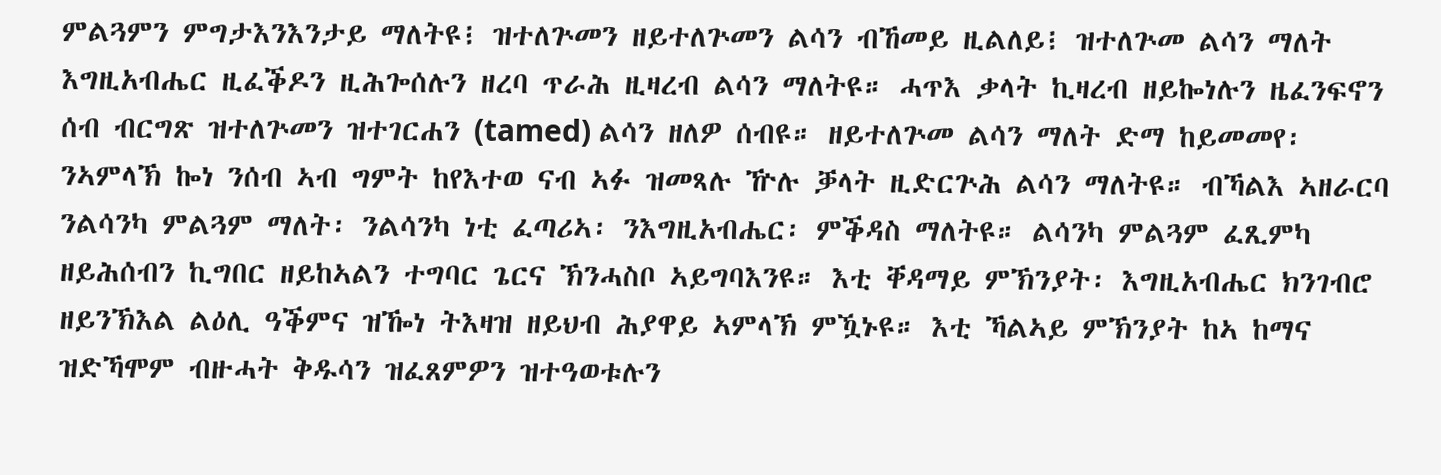ምልጓምን ምግታእንእንታይ ማለትዩ፧ ዝተለጕመን ዘይተለጕመን ልሳን ብኸመይ ዚልለይ፧ ዝተለጕመ ልሳን ማለት እግዚአብሔር ዚፈቕዶን ዚሕጐሰሉን ዘረባ ጥራሕ ዚዛረብ ልሳን ማለትዩ። ሓጥእ ቃላት ኪዛረብ ዘይኰነሉን ዜፈንፍኖን ሰብ ብርግጽ ዝተለጕመን ዝተገርሐን (tamed) ልሳን ዘለዎ ሰብዩ። ዘይተለጕመ ልሳን ማለት ድማ ከይመመየ፡ ንኣምላኽ ኰነ ንሰብ ኣብ ግምት ከየእተወ ናብ ኣፉ ዝመጻሉ ዅሉ ቓላት ዚድርጕሕ ልሳን ማለትዩ። ብኻልእ ኣዘራርባ ንልሳንካ ምልጓም ማለት፡ ንልሳንካ ነቲ ፈጣሪኣ፡ ንእግዚአብሔር፡ ምቕዳስ ማለትዩ። ልሳንካ ምልጓም ፈጺምካ ዘይሕሰብን ኪግበር ዘይከኣልን ተግባር ጌርና ኽንሓስቦ ኣይግባእንዩ። እቲ ቐዳማይ ምኽንያት፡ እግዚአብሔር ክንገብሮ ዘይንኽእል ልዕሊ ዓቕምና ዝዀነ ትእዛዝ ዘይህብ ሕያዋይ ኣምላኽ ምዃኑዩ። እቲ ኻልኣይ ምኽንያት ከኣ ከማና ዝድኻሞም ብዙሓት ቅዱሳን ዝፈጸምዎን ዝተዓወቱሉን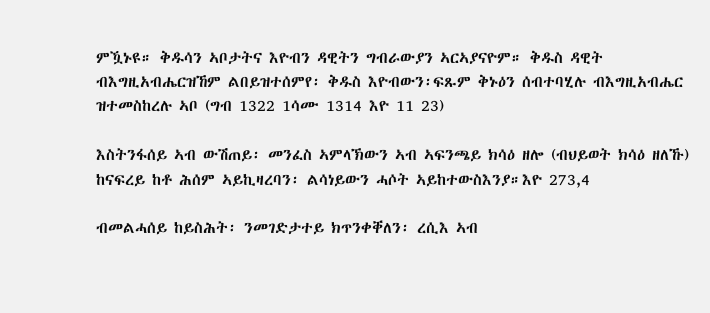ምዃኑዩ። ቅዱሳን ኣቦታትና እዮብን ዳዊትን ግብራውያን ኣርኣያናዮም። ቅዱስ ዳዊት ብእግዚአብሔርዝኸም ልበይዝተሰምየ፡ ቅዱስ እዮብውን፡ፍጹም ቅኑዕን ሰብተባሂሉ ብእግዚአብሔር ዝተመስከረሉ ኣቦ (ግብ 1322 1ሳሙ 1314 እዮ 11 23)

እስትንፋሰይ ኣብ ውሽጠይ፡ መንፈስ ኣምላኽውን ኣብ ኣፍንጫይ ክሳዕ ዘሎ (ብህይወት ክሳዕ ዘለኹ) ከናፍረይ ከቶ ሕሰም ኣይኪዛረባን፡ ልሳነይውን ሓሶት ኣይከተውስእንያ።እዮ 273,4

ብመልሓሰይ ከይስሕት፡ ንመገድታተይ ክጥንቀቐለን፡ ረሲእ ኣብ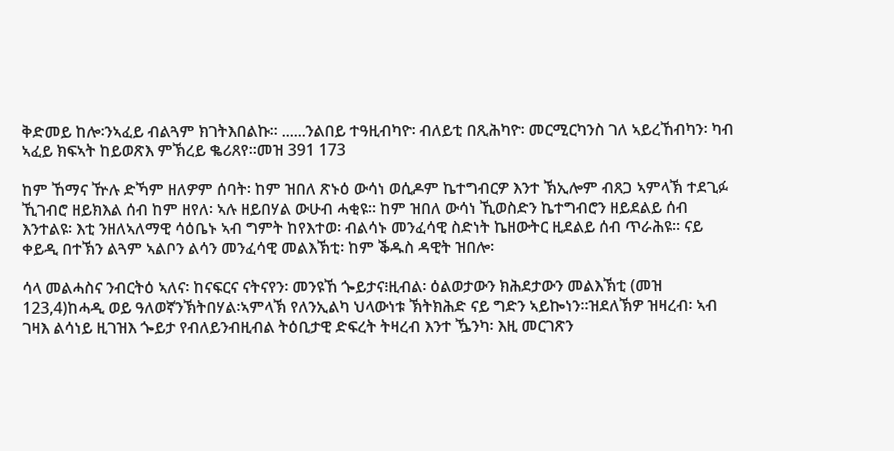ቅድመይ ከሎ፡ንኣፈይ ብልጓም ክገትእበልኩ። ......ንልበይ ተዓዚብካዮ፡ ብለይቲ በጺሕካዮ፡ መርሚርካንስ ገለ ኣይረኸብካን፡ ካብ ኣፈይ ክፍኣት ከይወጽእ ምኽረይ ቈሪጸየ።መዝ 391 173

ከም ኸማና ዅሉ ድኻም ዘለዎም ሰባት፡ ከም ዝበለ ጽኑዕ ውሳነ ወሲዶም ኬተግብርዎ እንተ ኽኢሎም ብጸጋ ኣምላኽ ተደጊፉ ኺገብሮ ዘይክእል ሰብ ከም ዘየለ፡ ኣሉ ዘይበሃል ውሁብ ሓቂዩ። ከም ዝበለ ውሳነ ኺወስድን ኬተግብሮን ዘይደልይ ሰብ እንተልዩ፡ እቲ ንዘለኣለማዊ ሳዕቤኑ ኣብ ግምት ከየእተወ፡ ብልሳኑ መንፈሳዊ ስድነት ኬዘውትር ዚደልይ ሰብ ጥራሕዩ። ናይ ቀይዲ በተኽን ልጓም ኣልቦን ልሳን መንፈሳዊ መልእኽቲ፡ ከም ቕዱስ ዳዊት ዝበሎ፡

ሳላ መልሓስና ንብርትዕ ኣለና፡ ከናፍርና ናትናየን፡ መንዩኸ ጐይታና፧ዚብል፡ ዕልወታውን ክሕደታውን መልእኽቲ (መዝ 123,4)ከሓዲ ወይ ዓለወኛንኽትበሃል፡ኣምላኽ የለንኢልካ ህላውነቱ ኽትክሕድ ናይ ግድን ኣይኰነን።ዝደለኽዎ ዝዛረብ፡ ኣብ ገዛእ ልሳነይ ዚገዝእ ጐይታ የብለይንብዚብል ትዕቢታዊ ድፍረት ትዛረብ እንተ ዄንካ፡ እዚ መርገጽን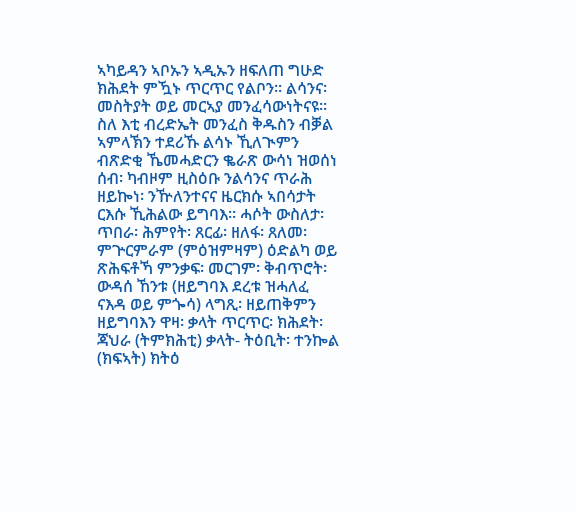ኣካይዳን ኣቦኡን ኣዲኡን ዘፍለጠ ግሁድ ክሕደት ምዃኑ ጥርጥር የልቦን። ልሳንና፡ መስትያት ወይ መርኣያ መንፈሳውነትናዩ። ስለ እቲ ብረድኤት መንፈስ ቅዱስን ብቓል ኣምላኽን ተደሪኹ ልሳኑ ኺለጒምን ብጽድቂ ኼመሓድርን ቈራጽ ውሳነ ዝወሰነ ሰብ፡ ካብዞም ዚስዕቡ ንልሳንና ጥራሕ ዘይኰነ፡ ንዅለንተናና ዜርክሱ ኣበሳታት ርእሱ ኺሕልው ይግባእ። ሓሶት ውስለታ፡ ጥበራ፡ ሕምየት፡ ጸርፊ፡ ዘለፋ፡ ጸለመ፡ ምጕርምራም (ምዕዝምዛም) ዕድልካ ወይ ጽሕፍቶኻ ምንቃፍ፡ መርገም፡ ቅብጥሮት፡ ውዳሰ ኸንቱ (ዘይግባእ ደረቱ ዝሓለፈ ናእዳ ወይ ምጐሳ) ላግጺ፡ ዘይጠቅምን ዘይግባእን ዋዛ፡ ቃላት ጥርጥር፡ ክሕደት፡ ጃህራ (ትምክሕቲ) ቃላት- ትዕቢት፡ ተንኰል (ክፍኣት) ክትዕ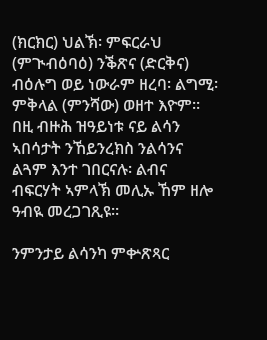(ክርክር) ህልኽ፡ ምፍርራህ (ምጒብዕባዕ) ንቕጽና (ድርቅና) ብዕሉግ ወይ ነውራም ዘረባ፡ ልግሚ፡ ምቅላል (ምንሻው) ወዘተ እዮም። በዚ ብዙሕ ዝዓይነቱ ናይ ልሳን ኣበሳታት ንኸይንረክስ ንልሳንና ልጓም እንተ ገበርናሉ፡ ልብና ብፍርሃት ኣምላኽ መሊኡ ኸም ዘሎ ዓብዪ መረጋገጺዩ።

ንምንታይ ልሳንካ ምቍጽጻር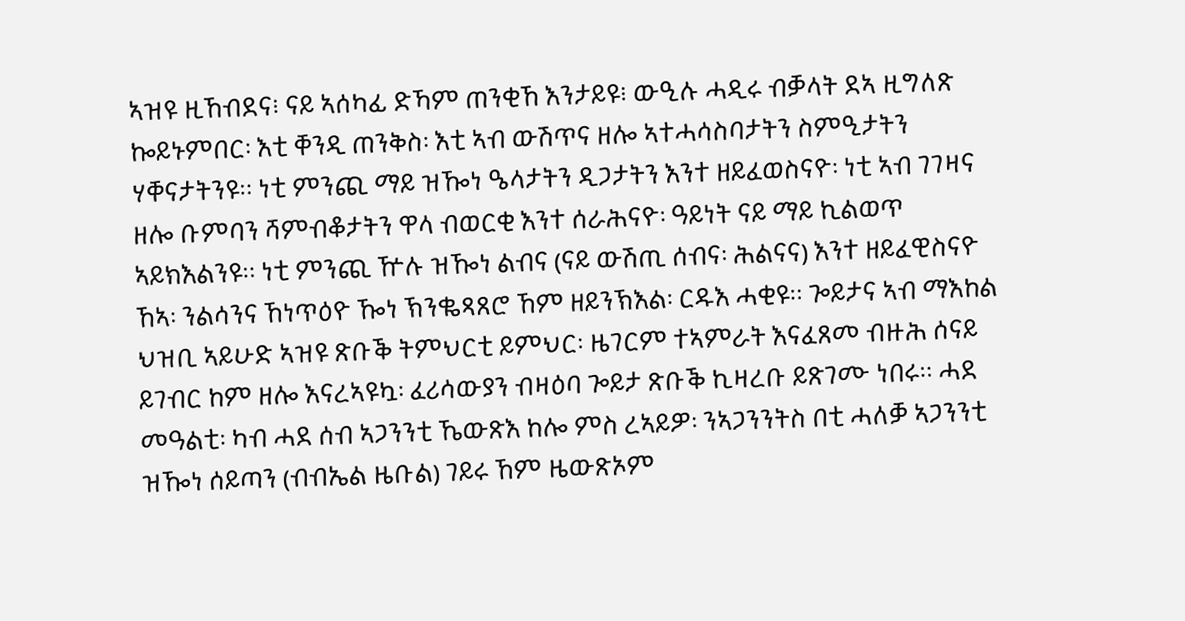ኣዝዩ ዚኸብደና፧ ናይ ኣሰካፊ ድኻም ጠንቂኸ እንታይዩ፧ ውዒሉ ሓዲሩ ብቓላት ደኣ ዚግለጽ ኰይኑምበር፡ እቲ ቐንዲ ጠንቅስ፡ እቲ ኣብ ውሽጥና ዘሎ ኣተሓሳስባታትን ስምዒታትን ሃቐናታትንዩ። ነቲ ምንጪ ማይ ዝዀነ ዔላታትን ዲጋታትን እንተ ዘይፈወስናዮ፡ ነቲ ኣብ ገገዛና ዘሎ ቡምባን ሻምብቆታትን ዋላ ብወርቂ እንተ ሰራሕናዮ፡ ዓይነት ናይ ማይ ኪልወጥ ኣይክእልንዩ። ነቲ ምንጪ ዅሉ ዝዀነ ልብና (ናይ ውሽጢ ሰብና፡ ሕልናና) እንተ ዘይፈዊስናዮ ኸኣ፡ ንልሳንና ኸነጥዕዮ ዀነ ኽንቈጻጸሮ ኸም ዘይንኽእል፡ ርዱእ ሓቂዩ። ጐይታና ኣብ ማእከል ህዝቢ ኣይሁድ ኣዝዩ ጽቡቕ ትምህርቲ ይምህር፡ ዜገርም ተኣምራት እናፈጸመ ብዙሕ ሰናይ ይገብር ከም ዘሎ እናረኣዩኳ፡ ፈሪሳውያን ብዛዕባ ጐይታ ጽቡቕ ኪዛረቡ ይጽገሙ ነበሩ። ሓደ መዓልቲ፡ ካብ ሓደ ሰብ ኣጋንንቲ ኼውጽእ ከሎ ምስ ረኣይዎ፡ ንኣጋንንትስ በቲ ሓለቓ ኣጋንንቲ ዝዀነ ሰይጣን (ብብኤል ዜቡል) ገይሩ ኸም ዜውጽኦም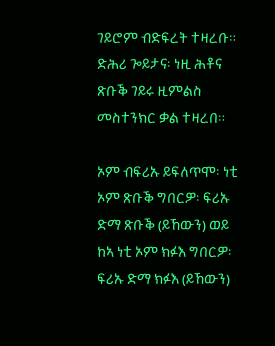ገይሮም ብድፍረት ተዛረቡ። ድሕሪ ጐይታና፡ ነዚ ሕቶና ጽቡቕ ገይሩ ዚምልስ መስተንክር ቃል ተዛረበ።

ኦም ብፍሪኡ ይፍለጥሞ፡ ነቲ ኦም ጽቡቕ ግበርዎ፡ ፍሪኡ ድማ ጽቡቕ (ይኸውን) ወይ ከኣ ነቲ ኦም ክፉእ ግበርዎ፡ ፍሪኡ ድማ ክፉእ (ይኸውን)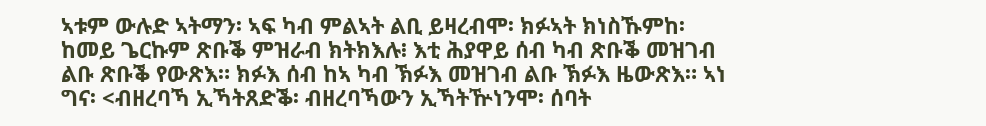ኣቱም ውሉድ ኣትማን፡ ኣፍ ካብ ምልኣት ልቢ ይዛረብሞ፡ ክፉኣት ክነስኹምከ፡ ከመይ ጌርኩም ጽቡቕ ምዝራብ ክትክእሉ፧ እቲ ሕያዋይ ሰብ ካብ ጽቡቕ መዝገብ ልቡ ጽቡቕ የውጽእ። ክፉእ ሰብ ከኣ ካብ ኽፉእ መዝገብ ልቡ ኽፉእ ዜውጽእ። ኣነ ግና፡ <ብዘረባኻ ኢኻትጸድቕ፡ ብዘረባኻውን ኢኻትዅነንሞ፡ ሰባት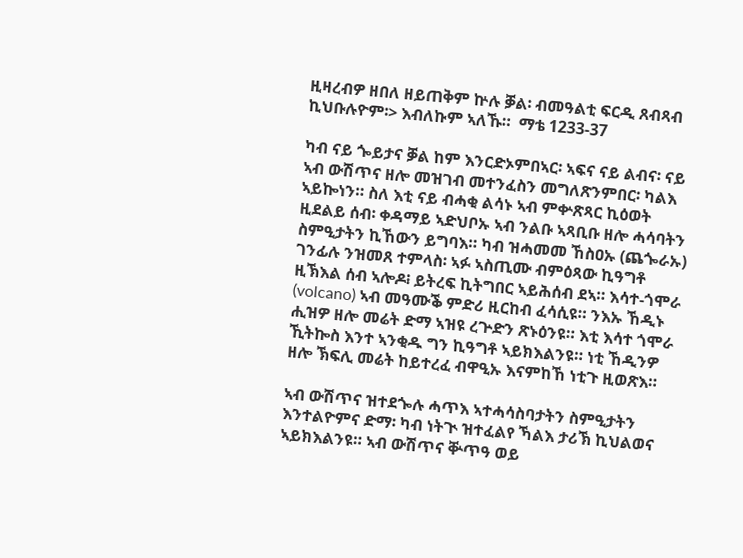ዚዛረብዎ ዘበለ ዘይጠቅም ኵሉ ቓል፡ ብመዓልቲ ፍርዲ ጸብጻብ ኪህቡሉዮም፡> እብለኩም ኣለኹ።  ማቴ 1233-37

ካብ ናይ ጐይታና ቓል ከም እንርድኦምበኣር፡ ኣፍና ናይ ልብና፡ ናይ ኣብ ውሽጥና ዘሎ መዝገብ መተንፈስን መግለጽንምበር፡ ካልእ ኣይኰነን። ስለ እቲ ናይ ብሓቂ ልሳኑ ኣብ ምቍጽጻር ኪዕወት ዚደልይ ሰብ፡ ቀዳማይ ኣድህቦኡ ኣብ ንልቡ ኣጻቢቡ ዘሎ ሓሳባትን ስምዒታትን ኪኸውን ይግባእ። ካብ ዝሓመመ ኸስዐኡ (ጨጐራኡ) ገንፊሉ ንዝመጸ ተምላስ፡ ኣፉ ኣስጢሙ ብምዕጻው ኪዓግቶ ዚኽእል ሰብ ኣሎዶ፧ ይትረፍ ኪትግበር ኣይሕሰብ ደኣ። እሳተ-ጎሞራ (volcano) ኣብ መዓሙቕ ምድሪ ዚርከብ ፈሳሲዩ። ንእኡ ኸዲኑ ሒዝዎ ዘሎ መሬት ድማ ኣዝዩ ረጕድን ጽኑዕንዩ። እቲ እሳተ ጎሞራ ኺትኰስ እንተ ኣንቂዱ ግን ኪዓግቶ ኣይክእልንዩ። ነቲ ኸዲንዎ ዘሎ ኽፍሊ መሬት ከይተረፈ ብዋዒኡ እናምከኸ ነቲጉ ዚወጽእ።

ኣብ ውሽጥና ዝተደጐሉ ሓጥእ ኣተሓሳስባታትን ስምዒታትን እንተልዮምና ድማ፡ ካብ ነትጒ ዝተፈልየ ኻልእ ታሪኽ ኪህልወና ኣይክእልንዩ። ኣብ ውሽጥና ቝጥዓ ወይ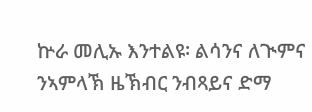ኵራ መሊኡ እንተልዩ፡ ልሳንና ለጒምና ንኣምላኽ ዜኽብር ንብጻይና ድማ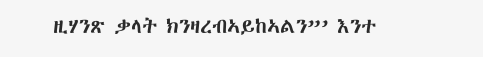ዚሃንጽ ቃላት ክንዛረብኣይከኣልን”’ እንተ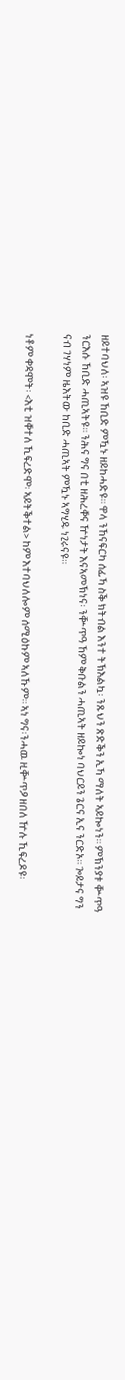ዘይተባህለ፡ ኣዝዩ ኸቢድ ምዃኑ ዘይከሓድዩ። ዋላ ንኸናፍርካ ሰፊኻ ስቕ ክትብል እንተ ትኽእልኳ፡ ንጹህን ጽድቕን ኢኻ ማለት ኣይኰነን። ምኽንያቱ ቝጥዓ ንርእሱ ኸቢድ ሓጢኣትዩ። ንሕና ግና በቲ ዘሕረቐና ዅነታት እናኣመኽነና፡ ንቝጥዓ ኸም ቅቡልን ሓጢኣት ዘይኰነ ባህርይን ጌርና ኢና ንርድኦ። ጐይታና ግን ናብ ገሃነም ዜእትው ከቢድ ሓጢኣት ምዃኑ ኣግሂዱ ነጊሩናዩ።

ነቶም ቀዳሞት፡ <እቲ ዝቐተለ ኺፍረድሞ፡ ኣይትቕተል> ከም እተባህለሎም ሰሚዕኩም ኣለኹም። ኣነ ግና፡ንሓዉ ዚቝጥዖ ዘበለ ዅሉ ኺፍረዶዩ፡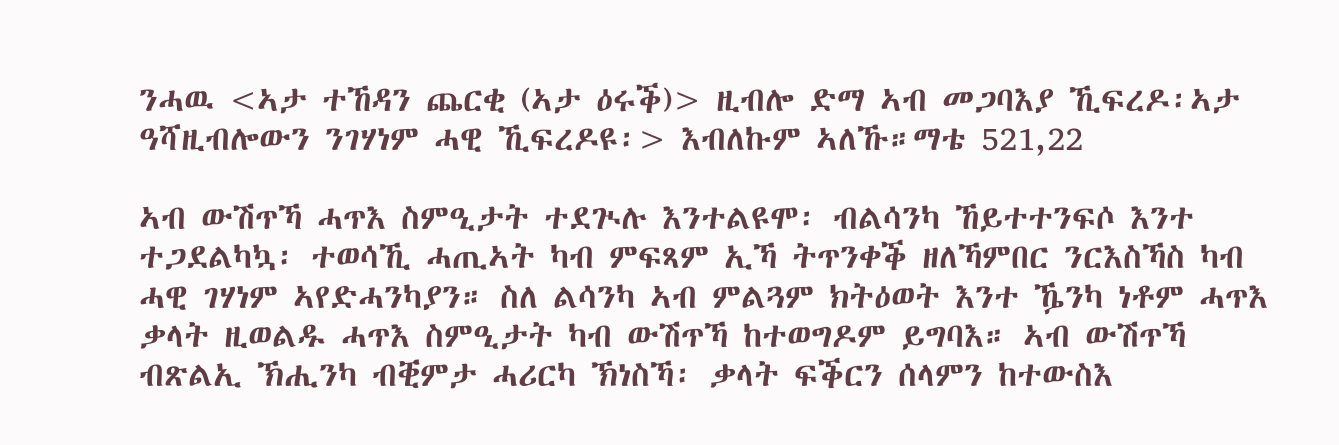ንሓዉ <ኣታ ተኸዳን ጨርቂ (ኣታ ዕሩቕ)> ዚብሎ ድማ ኣብ መጋባእያ ኺፍረዶ፡ኣታ ዓሻዚብሎውን ንገሃነም ሓዊ ኺፍረዶዩ፡> እብለኩም ኣለኹ።ማቴ 521,22

ኣብ ውሽጥኻ ሓጥእ ስምዒታት ተደጒሉ እንተልዩሞ፡ ብልሳንካ ኸይተተንፍሶ እንተ ተጋደልካኳ፡ ተወሳኺ ሓጢኣት ካብ ምፍጻም ኢኻ ትጥንቀቕ ዘለኻምበር ንርእስኻስ ካብ ሓዊ ገሃነም ኣየድሓንካያን። ስለ ልሳንካ ኣብ ምልጓም ክትዕወት እንተ ዄንካ ነቶም ሓጥእ ቃላት ዚወልዱ ሓጥእ ስምዒታት ካብ ውሽጥኻ ከተወግዶም ይግባእ። ኣብ ውሽጥኻ ብጽልኢ ኽሒንካ ብቒምታ ሓሪርካ ኽነስኻ፡ ቃላት ፍቕርን ሰላምን ከተውስእ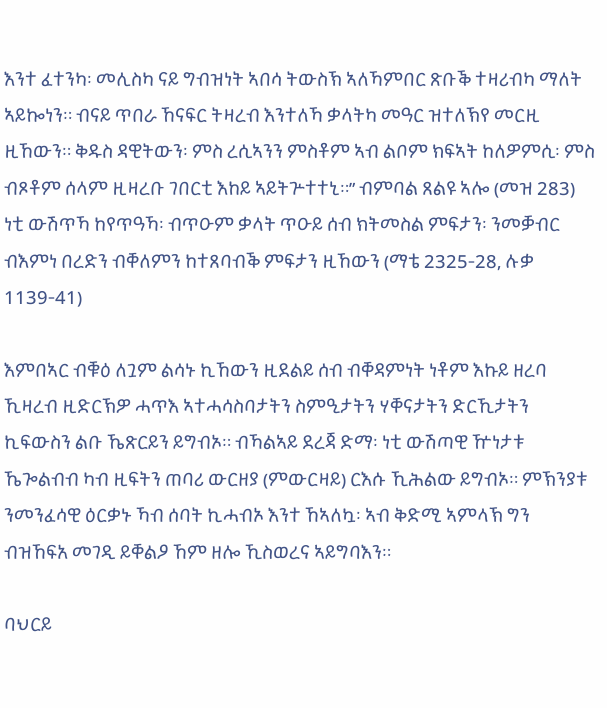እንተ ፈተንካ፡ መሊስካ ናይ ግብዝነት ኣበሳ ትውስኽ ኣለኻምበር ጽቡቕ ተዛሪብካ ማለት ኣይኰነን። ብናይ ጥበራ ኸናፍር ትዛረብ እንተለኻ ቃላትካ መዓር ዝተለኽየ መርዚ ዚኸውን። ቅዱስ ዳዊትውን፡ ምስ ረሲኣንን ምስቶም ኣብ ልቦም ክፍኣት ከለዎምሲ፡ ምስ ብጾቶም ሰላም ዚዛረቡ ገበርቲ እከይ ኣይትጕተተኒ።” ብምባል ጸልዩ ኣሎ (መዝ 283) ነቲ ውሽጥኻ ከየጥዓኻ፡ ብጥዑም ቃላት ጥዑይ ሰብ ክትመስል ምፍታን፡ ንመቓብር ብእምነ በረድን ብቐለምን ከተጸባብቕ ምፍታን ዚኸውን (ማቴ 2325-28, ሉቃ 1139-41)

እምበኣር ብቑዕ ለጓም ልሳኑ ኪኸውን ዚደልይ ሰብ ብቐዳምነት ነቶም እኩይ ዘረባ ኺዛረብ ዚድርኽዎ ሓጥእ ኣተሓሳስባታትን ስምዒታትን ሃቐናታትን ድርኺታትን ኪፍውስን ልቡ ኼጽርይን ይግብኦ። ብኻልኣይ ደረጃ ድማ፡ ነቲ ውሽጣዊ ዅነታቱ ኼጐልብብ ካብ ዚፍትን ጠባሪ ውርዘያ (ምውርዛይ) ርእሱ ኺሕልው ይግብኦ። ምኽንያቱ ንመንፈሳዊ ዕርቃኑ ኻብ ሰባት ኪሓብኦ እንተ ኸኣለኳ፡ ኣብ ቅድሚ ኣምላኽ ግን ብዝኸፍአ መገዲ ይቐልዖ ኸም ዘሎ ኺስወረና ኣይግባእን።

ባህርይ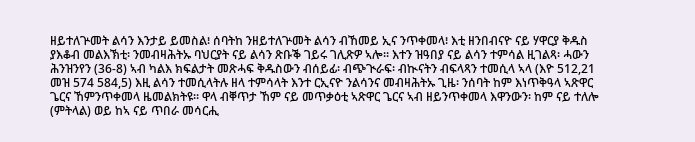ዘይተለጕመት ልሳን እንታይ ይመስል፧ ሰባትከ ንዘይተለጕመት ልሳን ብኸመይ ኢና ንጥቀመላ፧ እቲ ዘንበብናዮ ናይ ሃዋርያ ቅዱስ ያእቆብ መልእኽቲ፡ ንመብዛሕትኡ ባህርያት ናይ ልሳን ጽቡቕ ገይሩ ገሊጽዎ ኣሎ። እተን ዝዓበያ ናይ ልሳን ተምሳል ዚገልጻ፡ ሓውን ሕንዝንየን (36-8) ኣብ ካልእ ክፍልታት መጽሓፍ ቅዱስውን ብሰይፊ፡ ብጭጒራፍ፡ ብኲናትን ብፍላጻን ተመሲላ ኣላ (እዮ 512,21 መዝ 574 584,5) እዚ ልሳን ተመሲላትሉ ዘላ ተምሳላት እንተ ርኢናዮ ንልሳንና መብዛሕትኡ ጊዜ፡ ንሰባት ከም እነጥቅዓላ ኣጽዋር ጌርና ኸምንጥቀመላ ዜመልክትዩ። ዋላ ብቐጥታ ኸም ናይ መጥቃዕቲ ኣጽዋር ጌርና ኣብ ዘይንጥቀመላ እዋንውን፡ ከም ናይ ተለሎ (ምትላል) ወይ ከኣ ናይ ጥበራ መሳርሒ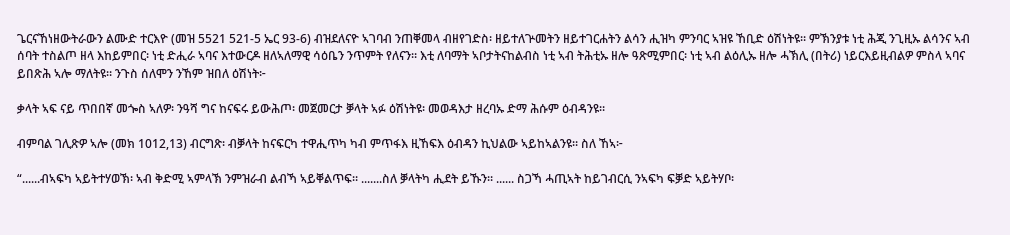ጌርናኸነዘውትራውን ልሙድ ተርእዮ (መዝ 5521 521-5 ኤር 93-6) ብዝደለናዮ ኣገባብ ንጠቐመላ ብዘየገድስ፡ ዘይተለጕመትን ዘይተገርሐትን ልሳን ሒዝካ ምንባር ኣዝዩ ኸቢድ ዕሽነትዩ። ምኽንያቱ ነቲ ሕጂ ንጊዚኡ ልሳንና ኣብ ሰባት ተስልጦ ዘላ እከይምበር፡ ነቲ ድሒራ ኣባና እተውርዶ ዘለኣለማዊ ሳዕቤን ንጥምት የለናን። እቲ ለባማት ኣቦታትናከልብስ ነቲ ኣብ ትሕቲኡ ዘሎ ዓጽሚምበር፡ ነቲ ኣብ ልዕሊኡ ዘሎ ሓኽሊ (በትሪ) ነይርእይዚብልዎ ምስላ ኣባና ይበጽሕ ኣሎ ማለትዩ። ንጉስ ሰለሞን ንኸም ዝበለ ዕሽነት፦

ቃላት ኣፍ ናይ ጥበበኛ መጐስ ኣለዎ፡ ንዓሻ ግና ከናፍሩ ይውሕጦ፡ መጀመርታ ቓላት ኣፉ ዕሽነትዩ፡ መወዳእታ ዘረባኡ ድማ ሕሱም ዕብዳንዩ።

ብምባል ገሊጽዎ ኣሎ (መክ 1012,13) ብርግጽ፡ ብቓላት ከናፍርካ ተዋሒጥካ ካብ ምጥፋእ ዚኸፍእ ዕብዳን ኪህልው ኣይከኣልንዩ። ስለ ኸኣ፦

“......ብኣፍካ ኣይትተሃወኽ፡ ኣብ ቅድሚ ኣምላኽ ንምዝራብ ልብኻ ኣይቐልጥፍ። .......ስለ ቓላትካ ሒደት ይኹን። ...... ስጋኻ ሓጢኣት ከይገብርሲ ንኣፍካ ፍቓድ ኣይትሃቦ፡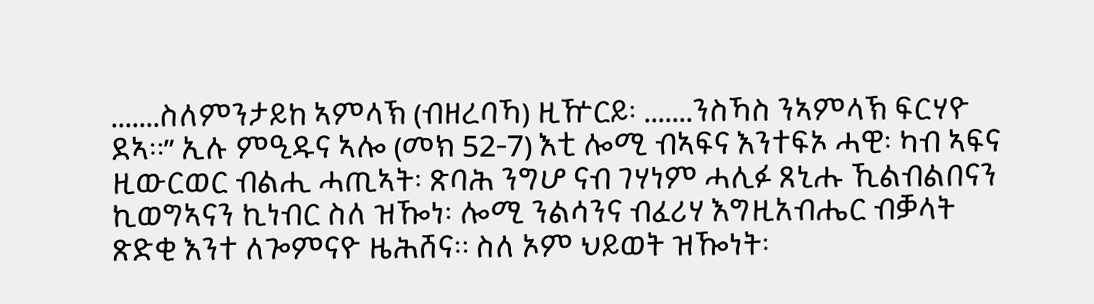.......ስለምንታይከ ኣምላኽ (ብዘረባኻ) ዚዅርይ፡ .......ንስኻስ ንኣምላኽ ፍርሃዮ ደኣ።” ኢሉ ምዒዱና ኣሎ (መክ 52-7) እቲ ሎሚ ብኣፍና እንተፍኦ ሓዊ፡ ካብ ኣፍና ዚውርወር ብልሒ ሓጢኣት፡ ጽባሕ ንግሆ ናብ ገሃነም ሓሊፉ ጸኒሑ ኺልብልበናን ኪወግኣናን ኪነብር ስለ ዝዀነ፡ ሎሚ ንልሳንና ብፈሪሃ እግዚአብሔር ብቓላት ጽድቂ እንተ ለጐምናዮ ዜሕሸና። ስለ ኦም ህይወት ዝዀነት፡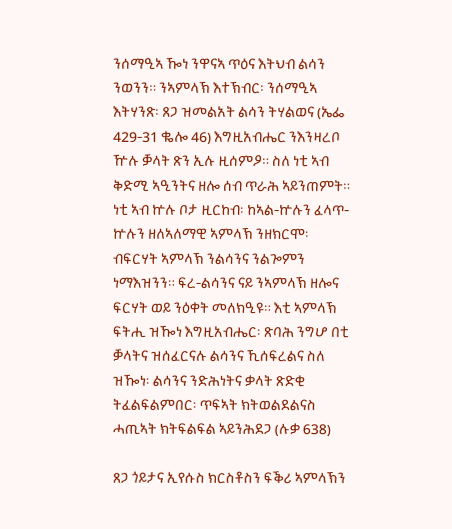ንሰማዒኣ ዀነ ንዋናኣ ጥዕና እትህብ ልሳን ንወንን። ንኣምላኽ እተኽብር፡ ንሰማዒኣ እትሃንጽ፡ ጸጋ ዝመልአት ልሳን ትሃልወና (ኤፌ 429-31 ቈሎ 46) እግዚአብሔር ንእንዛረቦ ዅሉ ቓላት ጽን ኢሉ ዚሰምዖ። ስለ ነቲ ኣብ ቅድሚ ኣዒንትና ዘሎ ሰብ ጥራሕ ኣይንጠምት። ነቲ ኣብ ኵሉ ቦታ ዚርከብ፡ ከኣል-ኵሉን ፈላጥ-ኵሉን ዘለኣለማዊ ኣምላኽ ንዘክርሞ፡ ብፍርሃት ኣምላኽ ንልሳንና ንልጐምን ነማእዝንን። ፍረ-ልሳንና ናይ ንኣምላኽ ዘሎና ፍርሃት ወይ ንዕቀት መለክዒዩ። እቲ ኣምላኽ ፍትሒ ዝዀነ እግዚአብሔር፡ ጽባሕ ንግሆ በቲ ቓላትና ዝሰፈርናሉ ልሳንና ኺሰፍረልና ስለ ዝዀነ፡ ልሳንና ንድሕነትና ቃላት ጽድቂ ትፈልፍልምበር፡ ጥፍኣት ክትወልደልናስ ሓጢኣት ክትፍልፍል ኣይንሕደጋ (ሉቃ 638)

ጸጋ ጎይታና ኢየሱስ ክርስቶስን ፍቕሪ ኣምላኽን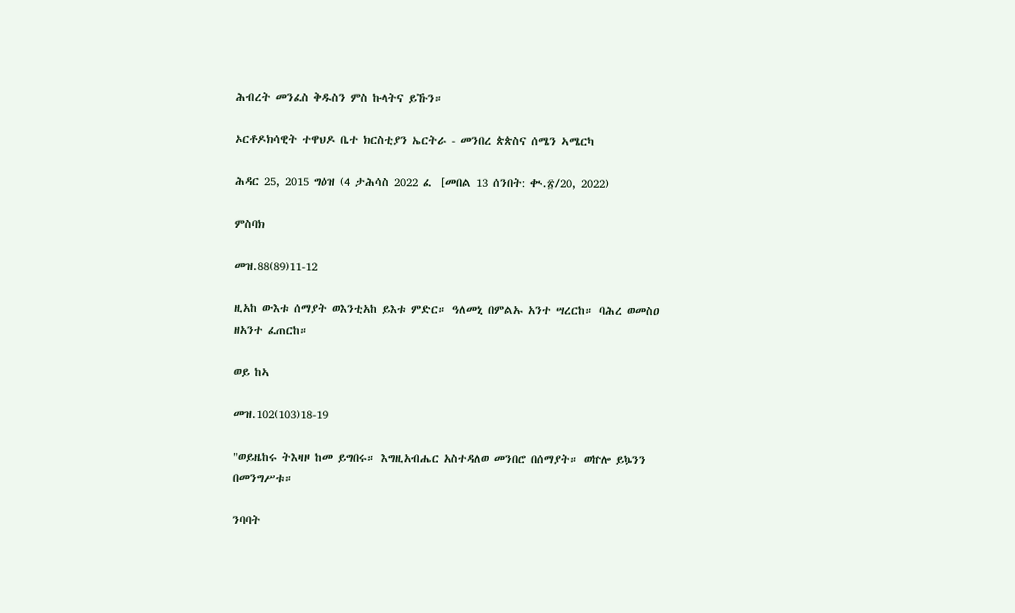ሕብረት መንፈስ ቅዱስን ምስ ኩላትና ይኹን።

ኦርቶዶክሳዊት ተዋህዶ ቤተ ክርስቲያን ኤርትራ - መንበረ ጵጵስና ሰሜን ኣሜርካ

ሕዳር 25, 2015 ግዕዝ (4 ታሕሳስ 2022 ፈ  [መበል 13 ሰንበት: ቊ.፳/20, 2022)

ምስባክ

መዝ.88(89)11-12

ዚአከ ውእቱ ሰማያት ወእንቲአከ ይእቱ ምድር። ዓለመኒ በምልኡ አንተ ሣረርከ። ባሕረ ወመስዐ ዘአንተ ፈጠርከ።

ወይ ከኣ

መዝ.102(103)18-19

"ወይዜከሩ ትእዛዞ ከመ ይግበሩ። እግዚአብሔር አስተዳለወ መንበሮ በሰማያት። ወኵሎ ይኴንን በመንግሥቱ።

ንባባት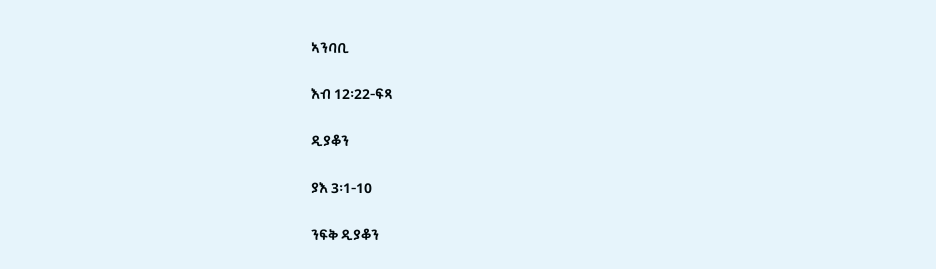ኣንባቢ

እብ 12፡22-ፍጻ

ዲያቆን

ያእ 3፡1-10

ንፍቅ ዲያቆን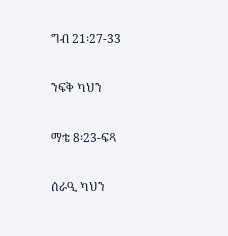ግብ 21፡27-33

ንፍቅ ካህን

ማቴ 8፡23-ፍጻ

ሰራዒ ካህን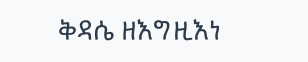ቅዳሴ ዘእግዚእነ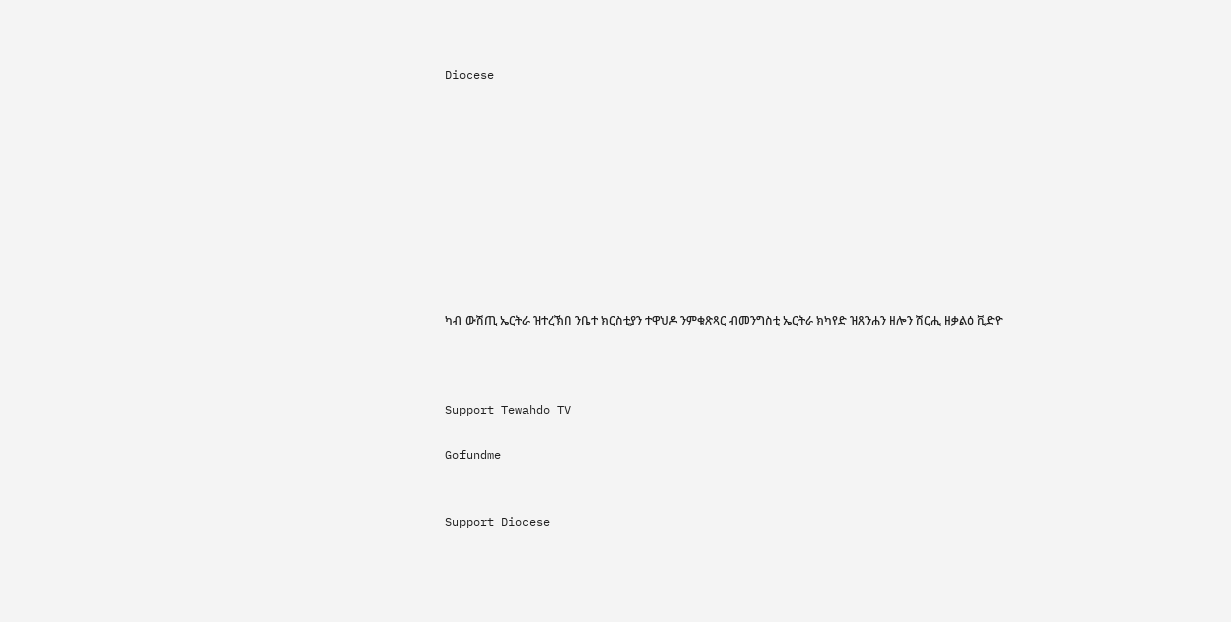Diocese










ካብ ውሽጢ ኤርትራ ዝተረኽበ ንቤተ ክርስቲያን ተዋህዶ ንምቁጽጻር ብመንግስቲ ኤርትራ ክካየድ ዝጸንሐን ዘሎን ሽርሒ ዘቃልዕ ቪድዮ



Support Tewahdo TV

Gofundme


Support Diocese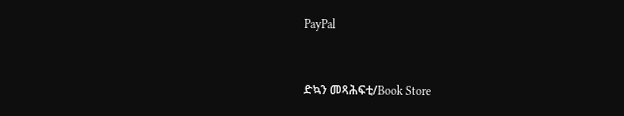PayPal


ድኳን መጻሕፍቲ/Book Store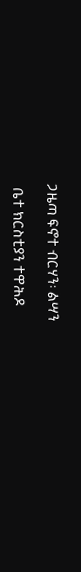ጋዜጣ ፍኖተ ብርሃን፡ ልሣን

 ቤተ ክርስቲያን ተዋሕዶ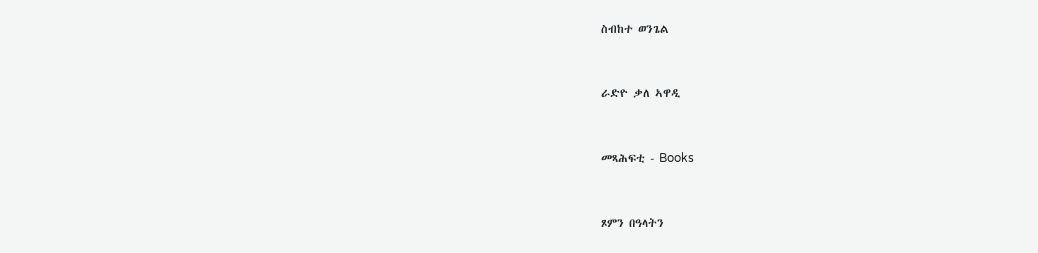ስብከተ ወንጌል


ራድዮ ቃለ ኣዋዲ


መጻሕፍቲ - Books


ጾምን በዓላትን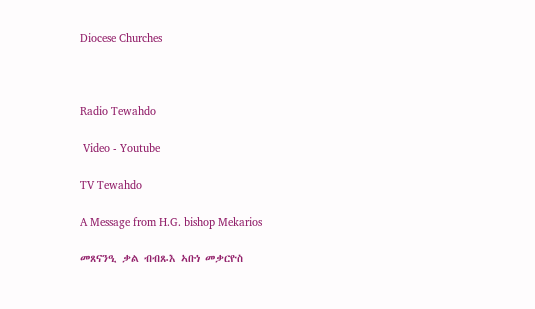Diocese Churches



Radio Tewahdo

 Video - Youtube

TV Tewahdo

A Message from H.G. bishop Mekarios

መጸናንዒ ቃል ብብጹእ ኣቡነ መቃርዮስ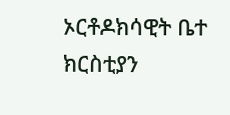ኦርቶዶክሳዊት ቤተ ክርስቲያን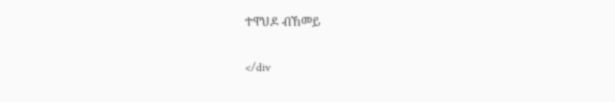ተዋህዶ ብኸመይ

</div